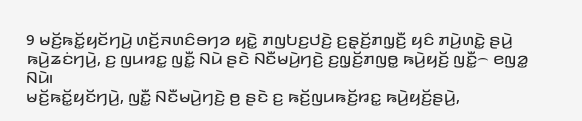9 ꤗꤢꤩ꤬ꤒꤢꤩ꤭ꤟꤢꤩꤚꤣꤧ꤬ ꤛꤢꤩ꤬ꤏꤛꤢꤨꤋꤚꤤ ꤟꤢꤧ꤭ ꤊꤜꤝꤢ꤬ꤓꤢꤧ꤬ ꤢ꤬ꤔ꤫ꤢꤩ꤬ꤊꤜ꤫ꤢꤪ꤬ ꤟꤢꤨ ꤊꤣꤧ꤬ꤛꤢꤧ꤭ ꤔꤣꤧ꤬ ꤒꤣꤧ꤬ꤘꤢꤦꤚꤣꤧ꤬, ꤢ꤬ ꤜꤣꤙꤢ꤭ ꤜꤢꤪ꤭ ꤡꤣꤧ ꤔꤢꤧ ꤡꤢꤪꤗꤣꤧ꤬ꤚꤢꤧ꤬ ꤢ꤬ꤜ꤫ꤢꤩ꤬ꤊꤜꤥ꤭ ꤒꤣꤧ꤬ꤟꤢꤩ꤬ ꤜꤢꤪ꤭꤮ ꤕꤜꤤ꤭ ꤡꤣꤧ꤯
ꤗꤢꤩ꤬ꤒꤢꤩ꤭ꤟꤢꤩꤚꤣꤧ꤬, ꤜꤢꤪ꤭ ꤡꤢꤪꤗꤣꤧ꤬ꤚꤢꤧ꤬ ꤥ꤬ ꤔꤢꤧ ꤢ꤬ ꤒꤢꤩ꤬ꤜꤣꤒꤢꤩ꤬ꤙꤢ꤭ ꤒꤣꤧ꤬ꤟꤢꤩ꤬ꤔꤣꤧ꤬,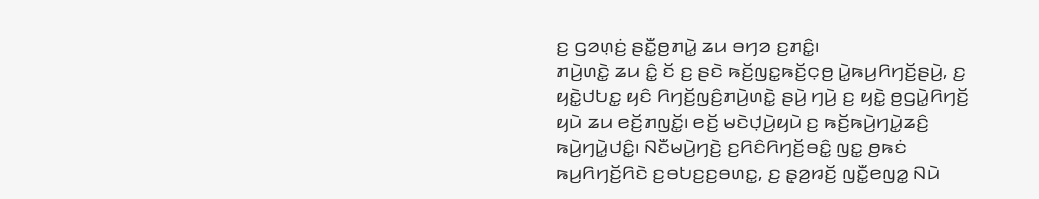ꤢ꤬ ꤞꤤꤛ꤫ꤢꤦ꤬ ꤔꤢꤪ꤭ꤥ꤬ꤊꤣꤧ꤭ ꤘꤣ ꤋꤚꤤ ꤢ꤬ꤊꤢꤨ꤭꤯
ꤊꤣꤧ꤬ꤛꤢꤧ꤭ ꤘꤣ ꤢꤨ꤭ ꤢꤩ ꤢ꤬ ꤔꤢꤧ ꤒꤢꤩ꤬ꤜꤢ꤭ꤒꤢꤩ꤬ꤍ꤫ꤥ꤬ ꤣꤧ꤭ꤒꤣ꤬ꤖꤚꤢꤩ꤬ꤔꤣꤧ꤬, ꤢ꤬ ꤟꤢꤧ꤭ꤓꤝꤢ꤭ ꤟꤢꤨ ꤖꤚꤢꤩ꤬ꤜꤢꤨ꤬ꤊꤣꤧ꤬ꤛꤢꤧ꤭ ꤔꤣꤧ꤬ ꤚꤣꤧ꤬ ꤢ꤬ ꤟꤢꤧ꤭ ꤥ꤬ꤞꤣꤧ꤭ꤖꤚꤢꤩ꤬ ꤟꤣꤧ ꤘꤣ ꤕꤢꤩ꤬ꤊꤜꤢꤩ꤭꤯ ꤕꤢꤩ꤬ ꤗꤢꤧꤓ꤫ꤣꤧ꤬ꤟꤣꤧ ꤢ꤬ ꤒꤢꤩ꤬ꤒꤣꤧ꤬ꤚꤣꤧ꤭ꤘꤢꤨ꤬ ꤒꤣꤧ꤬ꤚꤣꤧ꤭ꤓꤢꤨ꤭꤯ ꤡꤢꤪꤗꤣꤧ꤬ꤚꤢꤧ꤬ ꤢ꤬ꤖꤢꤨꤖꤚꤢꤩ꤬ꤋꤢꤨ꤭ ꤜꤢ꤭ ꤥ꤬ꤒꤢꤦ ꤒꤣ꤬ꤖꤚꤢꤩ꤬ꤖꤢꤧ ꤢ꤬ꤋꤝꤢ꤬ꤢ꤬ꤋꤛꤢ꤭, ꤢ꤬ ꤔ꤫ꤤ꤬ꤙꤢꤩ꤬ ꤜꤢꤪ꤭ꤕꤜꤤ꤭ ꤡꤣꤧ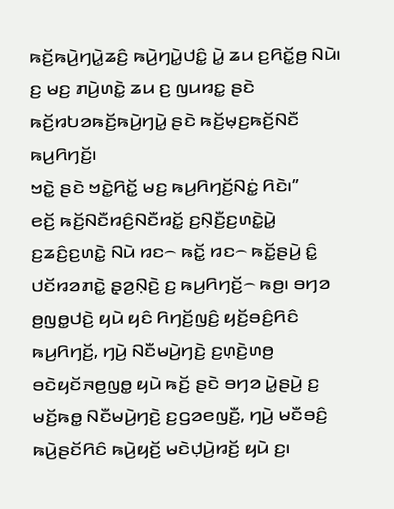ꤒꤢꤩ꤬ꤒꤣꤧ꤬ꤚꤣꤧ꤭ꤘꤢꤨ꤬ ꤒꤣꤧ꤬ꤚꤣꤧ꤭ꤓꤢꤨ꤭ ꤣꤧ꤭ ꤘꤣ ꤢ꤬ꤖꤢꤩ꤭ꤥ꤬ ꤡꤣꤧ꤯ ꤢ꤬ ꤗꤢ꤬ ꤊꤣꤧ꤬ꤛꤢꤧ꤭ ꤘꤣ ꤢ꤬ ꤜꤣꤙꤢ꤭ ꤔꤢꤧ ꤒꤢꤩ꤬ꤙꤝꤤꤒꤢꤩ꤬ꤒꤣꤧ꤬ꤚꤣꤧ꤭ ꤔꤢꤧ ꤒꤢꤩ꤬ꤗ꤫ꤢ꤬ꤒꤢꤩ꤬ꤡꤢꤪ ꤒꤣ꤬ꤖꤚꤢꤩ꤬꤯
ꤠꤢꤧ꤭ ꤔꤢꤧ ꤠꤢꤧ꤭ꤖꤢꤩ꤭ ꤗꤢ꤬ ꤒꤣ꤬ꤖꤚꤢꤩ꤬ꤡꤢꤦ꤭ ꤖꤢꤧ꤯”
ꤕꤢꤩ꤬ ꤒꤢꤩ꤬ꤡꤢꤪꤙꤢꤨ꤬ꤡꤢꤪꤙꤢꤩ꤭ ꤢ꤬ꤡ꤫ꤢꤪ꤬ꤢ꤬ꤛꤢꤧ꤭ꤣꤧ꤭ ꤢ꤬ꤘꤢꤨ꤬ꤢ꤬ꤛꤢꤧ꤭ ꤡꤣꤧ ꤙꤢ꤮ ꤒꤢꤩ꤭ ꤙꤢ꤮ ꤒꤢꤩ꤭ꤔꤣꤧ꤬ ꤢꤨ꤭ ꤓꤢꤩꤙꤤꤊꤢꤧ꤭ ꤔ꤫ꤤ꤬ꤡ꤫ꤢꤧ꤬ ꤢ꤬ ꤒꤣ꤬ꤖꤚꤢꤩ꤬꤮ ꤒꤥ꤬꤯ ꤋꤚꤤ ꤥ꤬ꤜꤥ꤭ꤓꤢꤧ꤬ ꤟꤣꤧ ꤟꤢꤨ ꤖꤚꤢꤩ꤬ꤜꤢꤨ꤬ ꤟꤢꤩ꤬ꤋꤢꤨ꤬ꤖꤢꤨ ꤒꤣ꤬ꤖꤚꤢꤩ꤬, ꤚꤣꤧ꤬ ꤡꤢꤪꤗꤣꤧ꤬ꤚꤢꤧ꤬ ꤢ꤬ꤛ꤫ꤢꤧ꤬ꤛꤥ꤬ ꤋꤢꤧꤟꤢꤩꤏꤥ꤬ꤜꤥ꤭ ꤟꤣꤧ ꤒꤢꤩ꤬ ꤔꤢꤧ ꤋꤚꤤ ꤣꤧ꤭ꤔꤣꤧ꤬ ꤢ꤬ ꤗꤢꤩ꤬ꤒꤥ꤭ ꤡꤢꤪꤗꤣꤧ꤬ꤚꤢꤧ꤬ ꤢ꤬ꤞꤤꤕꤜꤢꤪ꤬, ꤚꤣꤧ꤬ ꤗꤢꤪꤋꤢꤨ꤬ ꤒꤣꤧ꤬ꤔꤢꤩꤖꤢꤨ ꤒꤣꤧ꤬ꤟꤢꤩ꤬ ꤗꤢꤧꤓ꤫ꤣꤧ꤬ꤙꤢꤩ꤬ ꤟꤣꤧ ꤢ꤬꤯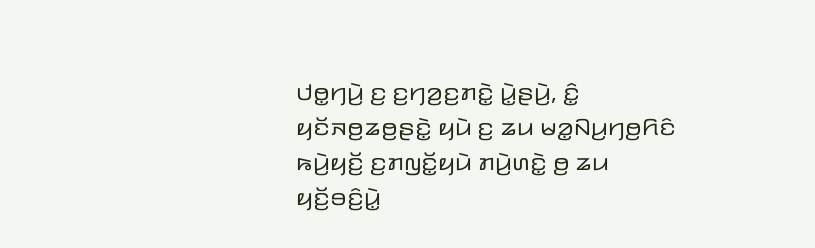ꤓꤥ꤭ꤚꤣꤧ꤬ ꤢ꤬ ꤢ꤬ꤚꤤ꤬ꤢ꤬ꤊꤢꤧ꤭ ꤣꤧ꤭ꤔꤣꤧ꤬, ꤢꤨ꤭ ꤟꤢꤩꤏꤥ꤬ꤘꤥ꤬ꤔꤢꤧ꤭ ꤟꤣꤧ ꤢ꤬ ꤘꤣ ꤗꤤ꤭ꤡꤣ꤬ꤚꤥ꤬ꤖꤢꤨ ꤒꤣꤧ꤬ꤟꤢꤩ꤬ ꤢ꤬ꤊꤜꤢꤩ꤭ꤟꤣꤧ ꤊꤣꤧ꤬ꤛꤢꤧ꤭ ꤥ꤬ ꤘꤣ ꤟꤢꤩ꤬ꤋꤢꤨ꤬ꤣꤧ꤭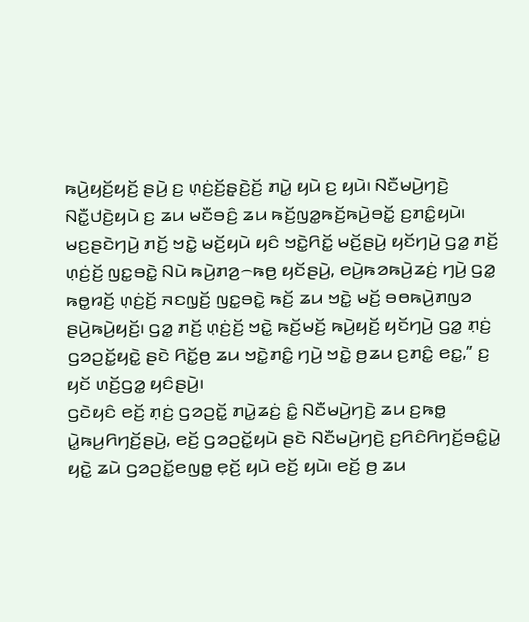ꤒꤣꤧ꤬ꤟꤢꤩ꤬ꤟꤢꤩ꤬ ꤔꤣꤧ꤬ ꤢ꤬ ꤛ꤫ꤢꤦ꤬ꤢꤩ꤬ꤔ꤫ꤢꤧ꤬ꤢꤩ꤬ ꤊꤣꤧ꤭ ꤟꤣꤧ ꤢ꤬ ꤟꤣꤧ꤯ ꤡꤢꤪꤗꤣꤧ꤬ꤚꤢꤧ꤬ ꤡꤢꤪ꤭ꤓꤢꤧ꤬ꤟꤣꤧ ꤢ꤬ ꤘꤣ ꤗꤢꤪꤋꤢꤨ꤬ ꤘꤣ ꤒꤢꤩ꤬ꤜꤤ꤭ꤒꤢꤩ꤬ꤒꤣꤧ꤬ꤋꤢꤩ꤭ ꤢ꤬ꤊꤢꤨ꤭ꤟꤣꤧ꤯
ꤗꤢ꤬ꤔꤢꤧꤚꤣꤧ꤬ ꤊꤢꤩ꤬ ꤠꤢꤧ꤭ ꤗꤢꤩ꤬ꤟꤣꤧ ꤟꤢꤨ ꤠꤢꤧ꤭ꤖꤢꤩ꤭ ꤗꤢꤩ꤬ꤔꤣꤧ꤬ ꤟꤢꤩꤚꤣꤧ꤬ ꤞꤤ꤭ ꤊꤢꤩ꤬ ꤛ꤫ꤢꤦ꤬ꤢꤩ꤬ ꤜꤢ꤭ꤋꤢꤧ꤭ ꤡꤣꤧ ꤒꤣꤧ꤬ꤊꤤ꤬꤮ꤒꤥ꤬ ꤟꤢꤩꤔꤣꤧ꤬, ꤕꤣꤧ꤬ꤒꤤꤒꤣꤧ꤬ꤘꤢꤦ꤬ ꤚꤣꤧ꤬ ꤞꤤ꤭ ꤒꤥ꤭ꤙꤢꤩ꤬ ꤛ꤫ꤢꤦ꤬ꤢꤩ꤬ ꤏꤢꤜ꤫ꤢꤩ꤬ ꤜꤢ꤭ꤋꤢꤧ꤭ ꤒꤢꤩ꤬ ꤘꤣ ꤠꤢꤧ꤭ ꤗꤢꤩ꤬ ꤋꤥꤒꤣꤧ꤬ꤊꤜꤤ ꤔꤣꤧ꤬ꤒꤣꤧ꤬ꤟꤢꤩ꤬꤯ ꤞꤤ꤭ ꤊꤢꤩ꤬ ꤛ꤫ꤢꤦ꤬ꤢꤩ꤬ ꤠꤢꤧ꤭ ꤒꤢꤩ꤬ꤗꤢꤩ꤬ ꤒꤣꤧ꤬ꤟꤢꤩ꤬ ꤟꤢꤩꤚꤣꤧ꤬ ꤞꤤ꤭ ꤊ꤫ꤢꤦ꤬ ꤞꤤꤑꤢꤩ꤭ꤟꤢꤧ꤭ ꤔꤢꤧ ꤖꤢꤩ꤭ꤥ꤬ ꤘꤣ ꤠꤢꤧ꤭ꤊꤢꤨ꤭ ꤚꤣꤧ꤬ ꤠꤢꤧ꤭ ꤥ꤬ꤘꤣ ꤢ꤬ꤊꤢꤨ꤭ ꤕꤢ꤭,” ꤢ꤬ ꤟꤢꤩ ꤛꤢꤩ꤬ꤞꤤ꤭ ꤟꤢꤨꤔꤣꤧ꤬꤯
ꤞꤢꤧꤟꤢꤨ ꤕꤢꤩ꤬ ꤊ꤫ꤢꤦ꤬ ꤞꤤꤑꤢꤩ꤭ ꤊꤣꤧ꤭ꤘꤢꤦ꤬ ꤢꤨ꤭ ꤡꤢꤪꤗꤣꤧ꤬ꤚꤢꤧ꤬ ꤘꤣ ꤢ꤬ꤒꤥ꤭ ꤣꤧ꤭ꤒꤣ꤬ꤖꤚꤢꤩ꤬ꤔꤣꤧ꤬, ꤕꤢꤩ꤬ ꤞꤤꤑꤢꤩ꤭ꤟꤣꤧ ꤔꤢꤧ ꤡꤢꤪꤗꤣꤧ꤬ꤚꤢꤧ꤬ ꤢ꤬ꤖꤢꤨꤖꤚꤢꤩ꤬ꤋꤢꤨ꤭ꤣꤧ꤭ ꤟꤢꤧ꤭ ꤘꤣꤧ ꤞꤤꤑꤢꤩ꤭ꤕꤜꤥ꤭ ꤕ꤫ꤢꤩ꤬ ꤟꤣꤧ ꤕꤢꤩ꤬ ꤟꤣꤧ꤯ ꤕꤢꤩ꤬ ꤥ꤬ ꤘꤣ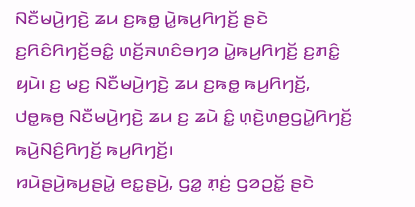ꤡꤢꤪꤗꤣꤧ꤬ꤚꤢꤧ꤬ ꤘꤣ ꤢ꤬ꤒꤥ꤭ ꤣꤧ꤭ꤒꤣ꤬ꤖꤚꤢꤩ꤬ ꤔꤢꤧ ꤢ꤬ꤖꤢꤨꤖꤚꤢꤩ꤬ꤋꤢꤨ꤭ ꤛꤢꤩ꤬ꤏꤛꤢꤨꤋꤚꤤ ꤣꤧ꤭ꤒꤣ꤬ꤖꤚꤢꤩ꤬ ꤢ꤬ꤊꤢꤨ꤭ ꤟꤣꤧ꤯ ꤢ꤬ ꤗꤢ꤬ ꤡꤢꤪꤗꤣꤧ꤬ꤚꤢꤧ꤬ ꤘꤣ ꤢ꤬ꤒꤥ꤭ ꤒꤣ꤬ꤖꤚꤢꤩ꤬, ꤓꤥ꤭ꤒꤥ꤬ ꤡꤢꤪꤗꤣꤧ꤬ꤚꤢꤧ꤬ ꤘꤣ ꤢ꤬ ꤘꤣꤧ ꤢꤨ꤭ ꤛ꤫ꤢꤧ꤬ꤛꤥ꤬ꤞꤣꤧ꤭ꤖꤚꤢꤩ꤬ ꤒꤣꤧ꤬ꤡꤢꤨ꤬ꤖꤚꤢꤩ꤬ ꤒꤣ꤬ꤖꤚꤢꤩ꤬꤯
ꤙꤣꤧꤔꤣꤧ꤬ꤒꤣ꤬ꤔꤣꤧ꤭ ꤕꤢ꤭ꤔꤣꤧ꤬, ꤞꤤ꤭ ꤊ꤫ꤢꤦ꤬ ꤞꤤꤑꤢꤩ꤭ ꤔꤢꤧ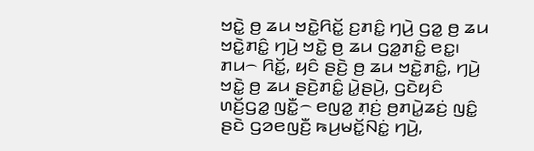ꤠꤢꤧ꤭ ꤥ꤬ ꤘꤣ ꤠꤢꤧ꤭ꤖꤢꤩ꤭ ꤢ꤬ꤊꤢꤨ꤭ ꤚꤣꤧ꤬ ꤞꤤ꤭ ꤥ꤬ ꤘꤣ ꤠꤢꤧ꤭ꤊꤢꤨ꤭ ꤚꤣꤧ꤬ ꤠꤢꤧ꤭ ꤥ꤬ ꤘꤣ ꤞꤤ꤭ꤊꤢꤨ꤭ ꤕꤢ꤭꤯
ꤊꤣ꤮ ꤖꤢꤩ꤭, ꤟꤢꤨ ꤔꤢꤧ꤬ ꤥ꤬ ꤘꤣ ꤠꤢꤧ꤭ꤊꤢꤨ꤭, ꤚꤣꤧ꤬ ꤠꤢꤧ꤭ ꤥ꤬ ꤘꤣ ꤔꤢꤧ꤬ꤊꤢꤨ꤭ ꤣꤧ꤭ꤔꤣꤧ꤬, ꤞꤢꤧꤟꤢꤨ ꤛꤢꤩ꤬ꤞꤤ꤭ ꤜꤢꤪ꤭꤮ ꤕꤜꤤ꤭ ꤊ꤫ꤢꤦ꤬ ꤥ꤬ꤊꤣꤧ꤭ꤘꤢꤦ꤬ ꤜꤢꤨ꤭ ꤔꤢꤧ ꤞꤤꤕꤜꤢꤪ꤬ ꤒꤣ꤬ꤗꤢꤩ꤭ꤡꤢꤦ꤭ ꤚꤣꤧ꤬,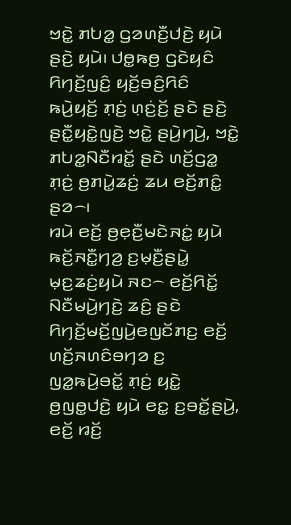ꤠꤢꤧ꤭ ꤊꤝꤤ꤭ ꤞꤤꤛꤢꤪ꤬ꤓꤢꤧ꤬ ꤟꤣꤧ ꤔꤢꤧ꤬ ꤟꤣꤧ꤯ ꤓꤥ꤭ꤒꤥ꤬ ꤞꤢꤧꤟꤢꤨ ꤖꤚꤢꤩ꤬ꤜꤢꤨ꤬ ꤟꤢꤩ꤬ꤋꤢꤨ꤬ꤖꤢꤨ ꤒꤣꤧ꤬ꤟꤢꤩ꤬ ꤊ꤫ꤢꤦ꤬ ꤛ꤫ꤢꤦ꤬ꤢꤩ꤬ ꤔꤢꤧ ꤔꤢꤧ꤬ ꤔꤢꤪ꤭ꤟꤢꤧ꤭ꤜꤢꤧ꤬ ꤠꤢꤧ꤭ ꤔꤣꤧ꤬ꤚꤣꤧ꤬, ꤠꤢꤧ꤭ ꤊꤝꤤ꤭ꤡꤢꤪꤙꤢꤩ꤭ ꤔꤢꤧ ꤛꤢꤩ꤬ꤞꤤ꤭ ꤊ꤫ꤢꤦ꤬ ꤥ꤬ꤊꤣꤧ꤭ꤘꤢꤦ꤬ ꤘꤣ ꤕꤢꤩ꤬ꤊꤢꤨ꤭ ꤔꤤ꤮꤯
ꤙꤣꤧ ꤕꤢꤩ꤬ ꤥ꤬ꤕ꤫ꤢꤪ꤬ꤗꤢꤧꤏꤢꤦ꤭ ꤟꤣꤧ ꤒꤢꤩ꤬ꤏꤢꤪ꤭ꤚꤤ꤬ ꤢ꤬ꤗ꤫ꤢꤪ꤬ꤔꤣꤧ꤭ ꤗ꤫ꤢ꤬ꤘꤢꤦ꤬ꤟꤣꤧ ꤏꤢ꤮ ꤕꤢꤩ꤬ꤖꤢꤩ꤭ ꤡꤢꤪꤗꤣꤧ꤬ꤚꤢꤧ꤬ ꤘꤢꤨ꤬ ꤔꤢꤧ ꤖꤚꤢꤩ꤬ꤗꤢꤩ꤬ꤜꤣꤧ꤬ꤕꤜꤢꤩꤊꤢ꤬ ꤕꤢꤩ꤬ ꤛꤢꤩ꤬ꤏꤛꤢꤨꤋꤚꤤ ꤢ꤬ ꤜꤤ꤭ꤒꤣꤧ꤬ꤋꤢꤩ꤭ ꤊ꤫ꤢꤦ꤬ ꤟꤢꤧ꤭ ꤥ꤬ꤜꤥ꤭ꤓꤢꤧ꤬ ꤟꤣꤧ ꤕꤢ꤭ ꤢ꤬ꤋꤢꤩ꤭ꤔꤣꤧ꤬, ꤕꤢꤩ꤬ ꤙꤢꤩ꤬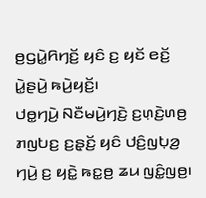ꤥ꤬ꤞꤣꤧ꤭ꤖꤚꤢꤩ꤬ ꤟꤢꤨ ꤢ꤬ ꤟꤢꤩ ꤕꤢꤩ꤬ ꤣꤧ꤭ꤔꤣꤧ꤬ ꤒꤣꤧ꤬ꤟꤢꤩ꤬꤯
ꤓꤥ꤭ꤚꤣꤧ꤬ ꤡꤢꤪꤗꤣꤧ꤬ꤚꤢꤧ꤬ ꤢ꤬ꤛ꤫ꤢꤧ꤬ꤛꤥ꤬ ꤊꤜꤝꤢ꤬ ꤢ꤬ꤔ꤫ꤢꤩ꤬ ꤟꤢꤨ ꤓꤢꤨ꤬ꤜꤝ꤫ꤤ꤬ ꤚꤣꤧ꤬ ꤢ꤬ ꤟꤢꤧ꤭ ꤒꤢ꤭ꤥ꤬ ꤘꤣ ꤜꤢꤨ꤭ꤜꤥ꤬꤯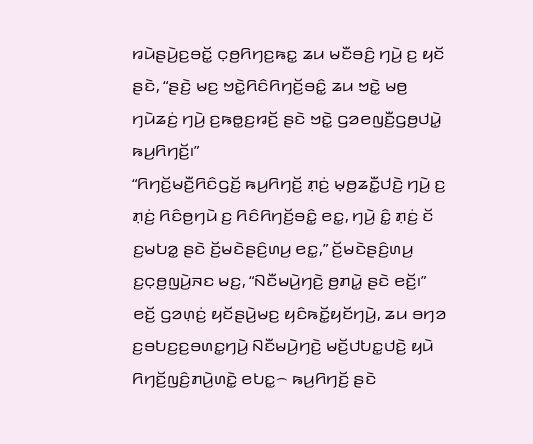ꤙꤣꤧꤔꤣꤧ꤬ꤢ꤬ꤋꤢꤩ꤭ ꤍ꤫ꤥ꤬ꤖꤚꤢ꤬ꤒꤢ꤭ ꤘꤣ ꤗꤢꤪꤋꤢꤨ꤬ ꤚꤣꤧ꤬ ꤢ꤬ ꤟꤢꤩ ꤔꤢꤧ, “ꤔꤢꤧ꤬ ꤗꤢ꤬ ꤠꤢꤧ꤭ꤖꤢꤨꤖꤚꤢꤩ꤬ꤋꤢꤨ꤭ ꤘꤣ ꤠꤢꤧ꤭ ꤗꤥ꤬ ꤚꤣꤧꤘꤢꤦ꤬ ꤚꤣꤧ꤬ ꤢ꤬ꤒꤥ꤭ꤢ꤬ꤙꤢꤩ꤬ ꤔꤢꤧ ꤠꤢꤧ꤭ ꤞꤤꤕꤜꤢꤪ꤬ꤞꤥ꤬ꤓꤣꤧ꤭ ꤒꤣ꤬ꤖꤚꤢꤩ꤬꤯”
“ꤖꤚꤢꤩ꤬ꤗꤢꤪ꤬ꤖꤢꤨꤞꤢꤩ꤬ ꤒꤣ꤬ꤖꤚꤢꤩ꤬ ꤊ꤫ꤢꤦ꤬ ꤗ꤫ꤥ꤬ꤘꤢꤪ꤭ꤓꤢꤧ꤬ ꤚꤣꤧ꤬ ꤢ꤬ ꤊ꤫ꤢꤦ꤬ ꤖꤢꤨꤥ꤬ꤚꤣꤧ ꤢ꤬ ꤖꤢꤨꤖꤚꤢꤩ꤬ꤋꤢꤨ꤭ ꤕꤢ꤭, ꤚꤣꤧ꤬ ꤢꤨ꤭ ꤊ꤫ꤢꤦ꤬ ꤢꤩ ꤢ꤬ꤗꤝꤤ꤭ ꤔꤢꤧ ꤢꤩ꤬ꤗꤢꤧꤔꤢꤨ꤬ꤛꤣ꤬ ꤕꤢ꤭,” ꤢꤩ꤬ꤗꤢꤧꤔꤢꤨ꤬ꤛꤣ꤬ ꤢ꤬ꤍ꤫ꤥ꤬ꤜꤣꤧ꤬ꤏꤢ ꤗꤢ꤬, “ꤡꤢꤪꤗꤣꤧ꤬ꤚꤢꤧ꤬ ꤥ꤬ꤊꤣꤧ꤭ ꤔꤢꤧ ꤕꤢꤩ꤬꤯”
ꤕꤢꤩ꤬ ꤞꤤꤛ꤫ꤢꤦ꤬ ꤟꤢꤩꤔꤣꤧ꤬ꤗꤢ꤬ ꤟꤢꤨꤒꤢꤩ꤭ꤟꤢꤩꤚꤣꤧ꤬, ꤘꤣ ꤋꤚꤤ ꤢ꤬ꤋꤝꤢ꤬ꤢ꤬ꤋꤛꤢ꤭ꤚꤣꤧ꤬ ꤡꤢꤪꤗꤣꤧ꤬ꤚꤢꤧ꤬ ꤗꤢꤩ꤬ꤓꤝꤢ꤭ꤓꤢꤧ꤬ ꤟꤣꤧ ꤖꤚꤢꤩ꤬ꤜꤢꤨ꤬ꤊꤣꤧ꤬ꤛꤢꤧ꤭ ꤕꤝꤢ꤭꤮ ꤒꤣ꤬ꤖꤚꤢꤩ꤬ ꤔꤢꤧ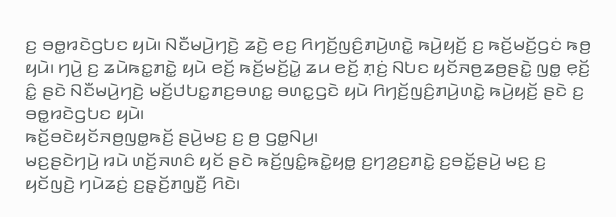ꤢ꤬ ꤋꤥ꤭ꤙꤢꤧꤞꤝꤢ ꤟꤣꤧ꤯ ꤡꤢꤪꤗꤣꤧ꤬ꤚꤢꤧ꤬ ꤘꤢꤧ꤬ ꤕꤢ꤬ ꤖꤚꤢꤩ꤬ꤜꤢꤨ꤬ꤊꤣꤧ꤬ꤛꤢꤧ꤭ ꤒꤣꤧ꤬ꤟꤢꤩ꤬ ꤢ꤬ ꤒꤢꤩ꤬ꤗꤢꤩ꤬ꤞꤢꤦ ꤒꤥ꤬ ꤟꤣꤧ꤯ ꤚꤣꤧ꤬ ꤢ꤬ ꤘꤣꤧꤒꤢ꤭ꤊꤢꤧ꤭ ꤟꤣꤧ ꤕꤢꤩ꤬ ꤒꤢꤩ꤬ꤗꤢꤩ꤬ꤣꤧ꤭ ꤘꤣ ꤕꤢꤩ꤬ ꤊ꤫ꤢꤦ꤬ ꤡꤝꤢ ꤟꤢꤩꤏꤥ꤬ꤘꤥ꤬ꤔꤢꤧ꤭ ꤜꤥ꤭ ꤕ꤫ꤢꤩ꤬ ꤢꤨ꤭ ꤔꤢꤧ ꤡꤢꤪꤗꤣꤧ꤬ꤚꤢꤧ꤬ ꤗꤢꤩ꤬ꤓꤝꤢ꤭ꤊꤢ꤬ꤋꤛꤢ꤭ ꤋꤛꤢ꤭ꤞꤢꤧ ꤟꤣꤧ ꤖꤚꤢꤩ꤬ꤜꤢꤨ꤬ꤊꤣꤧ꤬ꤛꤢꤧ꤭ ꤒꤣꤧ꤬ꤟꤢꤩ꤬ ꤔꤢꤧ ꤢ꤬ ꤋꤥ꤭ꤙꤢꤧꤞꤝꤢ ꤟꤣꤧ꤯
ꤒꤢꤩ꤬ꤋꤢꤧꤟꤢꤩꤏꤥ꤬ꤜꤥ꤭ꤒꤢꤩ꤬ ꤔꤣꤧ꤬ꤗꤢ꤬ ꤢ꤬ ꤥ꤬ ꤞꤥ꤭ꤡꤣ꤬꤯
ꤗꤢ꤬ꤔꤢꤧꤚꤣꤧ꤬ ꤙꤣꤧ ꤛꤢꤩ꤬ꤏꤛꤢꤨ ꤟꤢꤩ ꤔꤢꤧ ꤒꤢꤩ꤬ꤜꤢꤨ꤭ꤒꤢꤧ꤭ꤟꤥ꤭ ꤢ꤬ꤚꤤ꤬ꤢ꤬ꤊꤢꤧ꤭ ꤢ꤬ꤋꤢꤩ꤭ꤔꤣꤧ꤬ ꤗꤢ꤬ ꤢ꤬ ꤟꤢꤩꤜꤢꤧ꤬ ꤚꤣꤧꤘꤢꤦ꤬ ꤢ꤬ꤔ꤫ꤢꤩ꤬ꤊꤜ꤫ꤢꤪ꤬ ꤖꤢꤧ꤯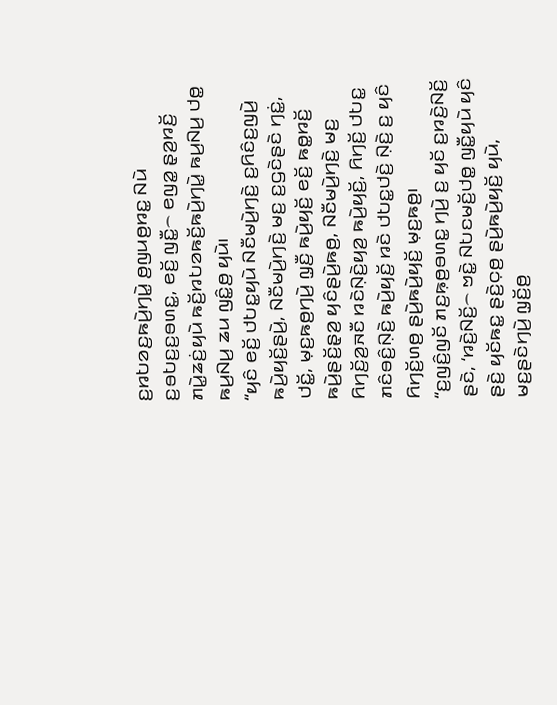ꤢ꤬ꤙꤝꤤꤢ꤬ꤒꤣꤧ꤬ꤚꤣꤧ꤭ ꤥ꤬ꤜꤣꤥ꤬ꤙꤢ꤭ ꤡꤣꤧ ꤢ꤬ꤋꤝꤢ꤬ꤢ꤬ꤋꤛꤢ꤭, ꤕꤢꤩ꤬ ꤜꤢꤪ꤭꤮ ꤕꤜꤤ꤭ ꤔ꤫ꤤ꤬ꤙꤢꤩ꤬ ꤊꤣꤧ꤭ꤘꤢꤦ꤬ꤟꤣꤧ ꤒꤢꤩ꤬ꤙꤝꤤꤒꤢꤩ꤬ꤒꤣꤧ꤬ꤚꤣꤧ꤭ ꤒꤣ꤬ꤡꤣ꤬ ꤓꤥ꤭ ꤒꤣ꤬ꤡꤣ꤬ ꤘꤣ ꤜꤢꤨ꤭ꤥ꤬ ꤟꤣꤧ꤯
“ꤟꤢꤨ ꤕꤢꤩ꤬ ꤓꤝꤢ꤭ꤟꤣꤧ ꤡꤢꤪꤗꤣꤧ꤬ꤚꤢꤧ꤬ ꤢ꤬ꤖꤢꤨꤢ꤬ꤜꤣꤧ꤬ ꤒꤣꤧ꤬ꤟꤢꤩ꤬ꤔꤣꤧ꤬, ꤡꤢꤪꤗꤣꤧ꤬ꤚꤢꤧ꤬ ꤗꤢ꤬ ꤢ꤬ꤞꤢꤧꤔꤢꤧ ꤚꤢꤦ꤭, ꤓꤢꤩ꤭, ꤗ꤫ꤢ꤬ꤒꤥ꤬ꤚꤣꤧ꤬ ꤜ꤫ꤢꤪ꤬ ꤒꤣꤧ꤬ꤟꤢꤩ꤬ ꤕꤢꤩ꤬ ꤒꤥ꤭ꤙꤢꤩ꤬ ꤒꤣꤧ꤬ꤔꤢꤩ꤬ꤔ꤫ꤤ꤬ ꤟꤢꤨꤔꤣꤧ꤬ꤒꤥ꤬, ꤡꤢꤪꤗꤣꤧ꤬ꤚꤢꤧ꤬ ꤗꤢ꤬ ꤖꤚꤢꤩ꤬ꤤ꤬ꤏꤢꤪ ꤙꤢꤧꤡ꤫ꤢꤧ꤬ꤟꤤ꤬ ꤒꤣꤧ꤬ꤟꤢꤩ꤬, ꤖꤚꤢꤩ꤬ ꤓꤝꤢ꤭ ꤊꤢꤨꤋꤢꤨ꤬ꤡ꤫ꤢꤧ꤬ ꤒꤣꤧ꤬ꤟꤢꤩ꤬ ꤙꤢꤧ ꤓꤝꤢ꤭ꤓꤢꤧ꤬ ꤡ꤫ꤢꤧ꤬ ꤢ꤬ ꤟꤢꤨ ꤖꤚꤢꤩ꤬ꤛꤥ꤬ ꤔꤣꤧ꤬ꤒꤣꤧ꤬ꤟꤢꤩ꤬ ꤗ꤫ꤢ꤬ꤒꤥ꤬꤯
“ꤢ꤬ꤜꤢꤨ꤬ꤜꤢꤩ ꤊꤢ꤬ꤒ꤫ꤥ꤬ꤋꤛꤢ꤭ ꤚꤣꤧ꤬ ꤢ꤬ ꤟꤢꤩ ꤢ꤬ꤙꤢꤧ꤬ꤡꤢꤩ꤬ ꤔꤢꤧ, ‘ꤙꤢꤧ꤬ꤡꤢꤩ꤬꤮ ꤠꤢꤧ꤭ ꤡꤝꤢꤗꤢꤩ꤬ꤓꤥ꤭ ꤜꤢꤪ꤭ꤟꤣꤧ ꤟꤢꤨ ꤔꤢꤧ꤬ ꤟꤢꤩꤒꤢ꤭ ꤔꤢꤧ꤬ꤍ꤫ꤥ꤬ ꤔꤣꤧ꤬ꤒꤣꤧ꤬ꤟꤢꤩ꤬ ꤟꤣꤧ, ꤗꤢ꤬ꤔꤢꤧꤚꤣꤧ꤬ ꤜ꤫ꤢꤩ꤬ꤥ꤬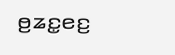ꤥ꤬ꤘꤢ꤭ꤕꤢ꤬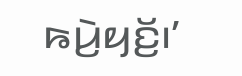ꤒꤣꤧ꤬ꤟꤢꤩ꤬꤯’